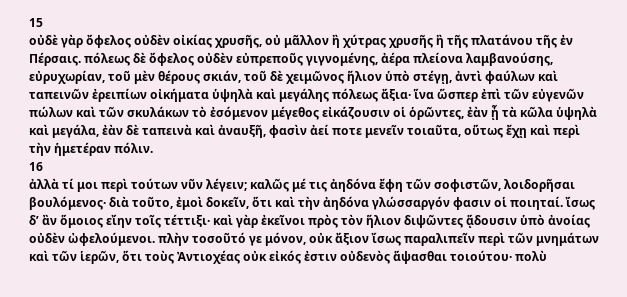15
οὐδὲ γὰρ ὄφελος οὐδὲν οἰκίας χρυσῆς, οὐ μᾶλλον ἢ χύτρας χρυσῆς ἢ τῆς πλατάνου τῆς ἐν Πέρσαις. πόλεως δὲ ὄφελος οὐδὲν εὐπρεποῦς γιγνομένης, ἀέρα πλείονα λαμβανούσης, εὐρυχωρίαν, τοῦ μὲν θέρους σκιάν, τοῦ δὲ χειμῶνος ἥλιον ὑπὸ στέγῃ, ἀντὶ φαύλων καὶ ταπεινῶν ἐρειπίων οἰκήματα ὑψηλὰ καὶ μεγάλης πόλεως ἄξια· ἵνα ὥσπερ ἐπὶ τῶν εὐγενῶν πώλων καὶ τῶν σκυλάκων τὸ ἐσόμενον μέγεθος εἰκάζουσιν οἱ ὁρῶντες, ἐὰν ᾖ τὰ κῶλα ὑψηλὰ καὶ μεγάλα, ἐὰν δὲ ταπεινὰ καὶ ἀναυξῆ, φασὶν ἀεί ποτε μενεῖν τοιαῦτα, οὕτως ἔχῃ καὶ περὶ τὴν ἡμετέραν πόλιν.
16
ἀλλὰ τί μοι περὶ τούτων νῦν λέγειν; καλῶς μέ τις ἀηδόνα ἔφη τῶν σοφιστῶν, λοιδορῆσαι βουλόμενος· διὰ τοῦτο, ἐμοὶ δοκεῖν, ὅτι καὶ τὴν ἀηδόνα γλώσσαργόν φασιν οἱ ποιηταί. ἴσως δ’ ἂν ὅμοιος εἴην τοῖς τέττιξι· καὶ γὰρ ἐκεῖνοι πρὸς τὸν ἥλιον διψῶντες ᾅδουσιν ὑπὸ ἀνοίας οὐδὲν ὠφελούμενοι. πλὴν τοσοῦτό γε μόνον, οὐκ ἄξιον ἴσως παραλιπεῖν περὶ τῶν μνημάτων καὶ τῶν ἱερῶν, ὅτι τοὺς Ἀντιοχέας οὐκ εἰκός ἐστιν οὐδενὸς ἅψασθαι τοιούτου· πολὺ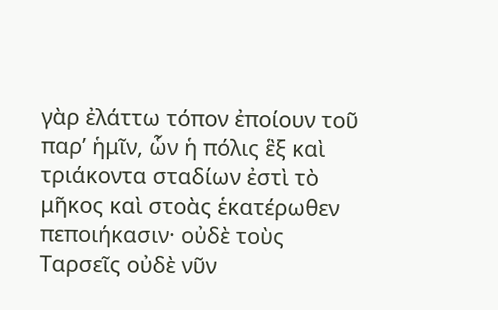γὰρ ἐλάττω τόπον ἐποίουν τοῦ παρ’ ἡμῖν, ὧν ἡ πόλις ἓξ καὶ τριάκοντα σταδίων ἐστὶ τὸ μῆκος καὶ στοὰς ἑκατέρωθεν πεποιήκασιν· οὐδὲ τοὺς Ταρσεῖς οὐδὲ νῦν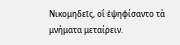Νικομηδεῖς, οἳ ἐψηφίσαντο τὰ μνήματα μεταίρειν.